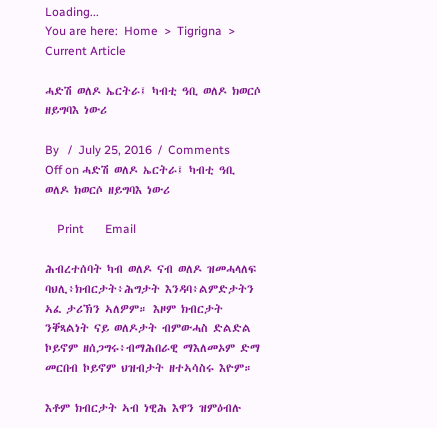Loading...
You are here:  Home  >  Tigrigna  >  Current Article

ሓድሽ ወለዶ ኤርትራ፤ ካብቲ ዓቢ ወለዶ ክወርሶ ዘይግባእ ነውሪ

By   /  July 25, 2016  /  Comments Off on ሓድሽ ወለዶ ኤርትራ፤ ካብቲ ዓቢ ወለዶ ክወርሶ ዘይግባእ ነውሪ

    Print       Email

ሕብረተሰባት ካብ ወለዶ ናብ ወለዶ ዝመሓላለፍ ባህሊ፥ክብርታት፥ሕግታት እንዳባ፥ልምድታትን ኣፈ ታሪኽን ኣለዎም። እዞም ክብርታት ንቐጻልነት ናይ ወለዶታት ብምውሓስ ድልድል ኮይኖም ዘሰጋግሩ፥ብማሕበራዊ ማእለመኦም ድማ መርበብ ኮይኖም ህዝብታት ዘተኣሳስሩ እዮም።

እቶም ክብርታት ኣብ ነዊሕ እዋን ዝምዕብሉ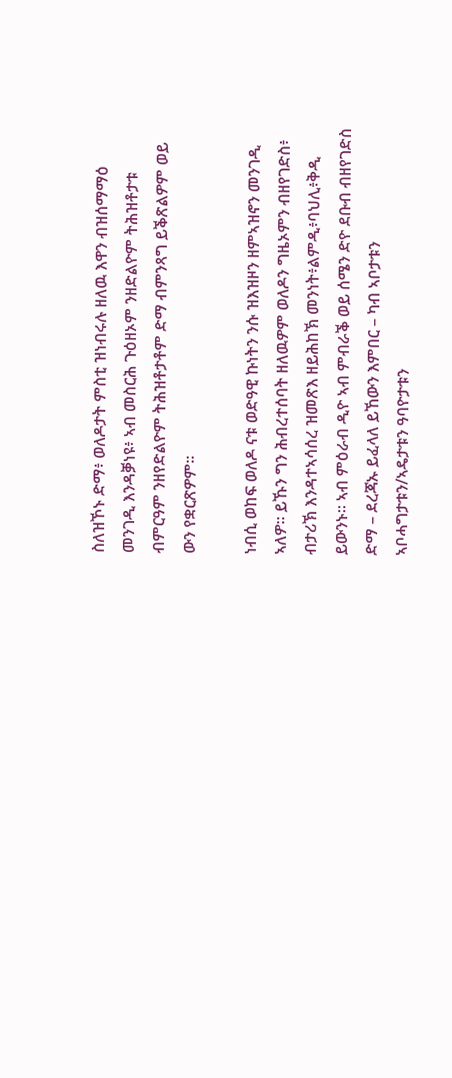ስለዝኾኑ ድማ፥ ወለዶታት ምስቲ ዝነብሩሉ ዘለዉ እዋን ብዝሰማማዕ መንገዲ እንዳቓነዩ፥ ኣብ መስርሕ ጉዕዘኦም ንዘድልዮም ትሕዝቶታቱ ብምርዓም ንዘየድልዮም ትሕዝቶታቶም ድማ ብምንጻግ ይቕጽልዎም ወይ ውን የቋርጽዎም።

ነብሲ ወከፍ ወለዶ ናቱ ወድዓዊ ኩነትን ንሱ ዝእዝዞን ዘምኣዝኖን መንገዲ ኣለዎ። ይኹን ግን ሕብረተሰባት ዘለዉዎም ወለዶን ግዜኦምን ብዘየገድስ፥ ብታሪኽ እንዳተኣሳሰረ ዝመጽእ ዘይሕከኽ መንነት፥ልምዲ፥ባህሊ፥ቅዲ ይውንኑ። ኣብ ምዕራብ ዲዮ ኣብ ምብራቕ ወይ ሰሜን ድዮ ደቡብ ብዘየገድስ ድማ – ደረጃኡ ይፈላለ ይኸውን እምበር – ካብ ኣቦታቱን ኣቦሓግታቱን/ኣዴታቱን ዓባዮታቱን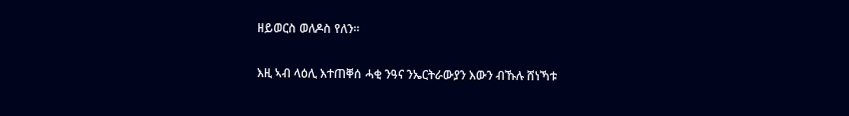ዘይወርስ ወለዶስ የለን።

እዚ ኣብ ላዕሊ እተጠቐሰ ሓቂ ንዓና ንኤርትራውያን እውን ብኹሉ ሸነኻቱ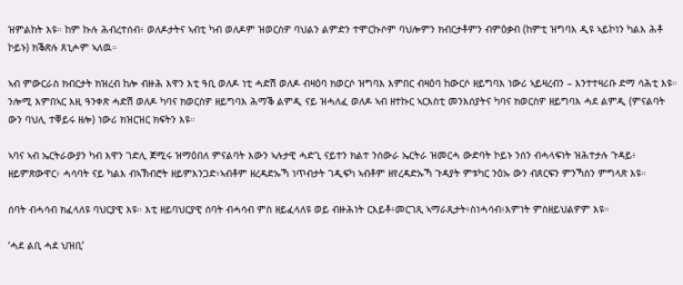ዝምልከት እዩ። ከም ኩሉ ሕብረተሰብ፥ ወለዶታትና ኣብቲ ካብ ወለዶም ዝወርስዎ ባህልን ልምድን ተሞርኩሶም ባህሎምን ክብርታቶምን ብምዕቃብ (ከምቲ ዝግባእ ዲዩ ኣይኮነን ካልእ ሕቶ ኮይኑ) ክቕጽሉ ጸኒሖም ኣለዉ።

ኣብ ምውርራስ ክብርታት ክዝረብ ከሎ ብዙሕ እዋን እቲ ዓቢ ወለዶ ነቲ ሓድሽ ወለዶ ብዛዕባ ክወርሶ ዝግባእ እምበር ብዛዕባ ከውርሶ ዘይግባእ ነውሪ ኣይዛረብን – እንተተዛሪቡ ድማ ሳሕቲ እዩ። ንሎሚ እምበኣር እዚ ዓንቀጽ ሓድሽ ወለዶ ካባና ክወርስዎ ዘይግባእ ሕማቕ ልምዲ ናይ ዝሓለፈ ወለዶ ኣብ ዘተኩር ኣርእስቲ መንእሰያትና ካባና ክወርስዎ ዘይግባእ ሓደ ልምዲ (ምናልባት ውን ባህሊ ተቐይሩ ዘሎ) ነውሪ ክዝርዝር ክፍትን እዩ።

ኣባና ኣብ ኤርትራውያን ካብ እዋን ገድሊ ጀሚሩ ዝማዕበለ ምናልባት እውን ኣሉታዊ ሓድጊ ናይተን ክልተ ንሰውራ ኤርትራ ዝመርሓ ውድባት ኮይኑ ንሰን ብሓላፍነት ዝሕተታሉ ጉዳይ፥ ዘይምጽውዋር፥ ሓሳባት ናይ ካልእ ብኣኽብሮት ዘይምእንጋድ፥ኣብቶም ዘረዳድኡኻ ነጥብታት ገዲፍካ ኣብቶም ዘየረዳድኡኻ ጉዳያት ምቱካር ንዕኡ ውን ብጸርፍን ምንኻስን ምግላጽ እዩ።

ሰባት ብሓሳብ ክፈላለዩ ባህርያዊ እዩ። እቲ ዘይባህርያዊ ሰባት ብሓሳብ ምስ ዘይፈላለዩ ወይ ብዙሕነት ርእይቶ፥መርገጺ ኣማራጺታት፥ስነሓሳብ፥እምነት ምስዘይህልዎም እዩ።

‘ሓደ ልቢ ሓደ ህዝቢ’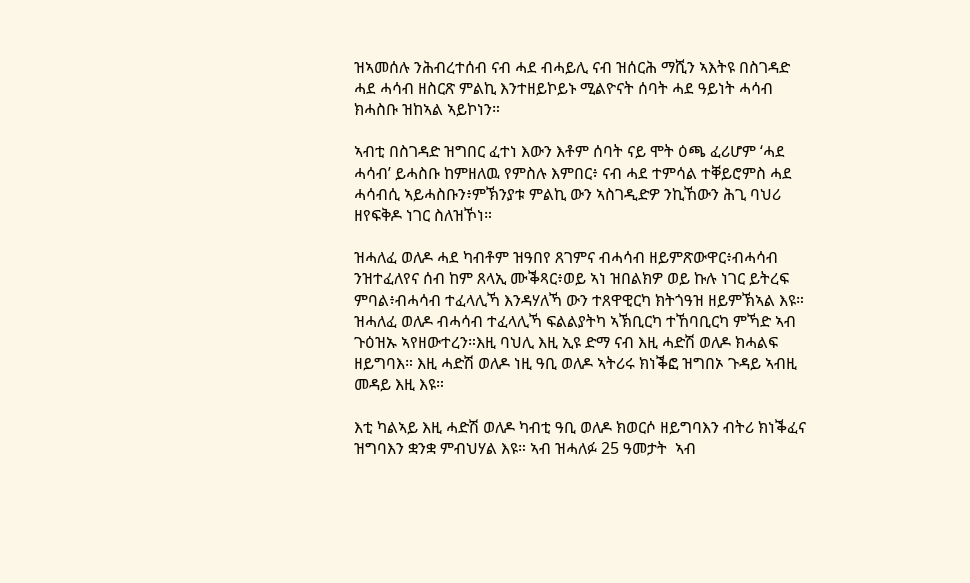ዝኣመሰሉ ንሕብረተሰብ ናብ ሓደ ብሓይሊ ናብ ዝሰርሕ ማሺን ኣእትዩ በስገዳድ ሓደ ሓሳብ ዘስርጽ ምልኪ እንተዘይኮይኑ ሚልዮናት ሰባት ሓደ ዓይነት ሓሳብ ክሓስቡ ዝከኣል ኣይኮነን።

ኣብቲ በስገዳድ ዝግበር ፈተነ እውን እቶም ሰባት ናይ ሞት ዕጫ ፈሪሆም ‘ሓደ ሓሳብ’ ይሓስቡ ከምዘለዉ የምስሉ እምበር፥ ናብ ሓደ ተምሳል ተቐይሮምስ ሓደ ሓሳብሲ ኣይሓስቡን፥ምኽንያቱ ምልኪ ውን ኣስገዲድዎ ንኪኸውን ሕጊ ባህሪ ዘየፍቅዶ ነገር ስለዝኾነ።

ዝሓለፈ ወለዶ ሓደ ካብቶም ዝዓበየ ጸገምና ብሓሳብ ዘይምጽውዋር፥ብሓሳብ ንዝተፈለየና ሰብ ከም ጸላኢ ሙቕጻር፥ወይ ኣነ ዝበልክዎ ወይ ኩሉ ነገር ይትረፍ ምባል፥ብሓሳብ ተፈላሊኻ እንዳሃለኻ ውን ተጸዋዊርካ ክትጎዓዝ ዘይምኽኣል እዩ። ዝሓለፈ ወለዶ ብሓሳብ ተፈላሊኻ ፍልልያትካ ኣኽቢርካ ተኸባቢርካ ምኻድ ኣብ ጉዕዝኡ ኣየዘውተረን።እዚ ባህሊ እዚ ኢዩ ድማ ናብ እዚ ሓድሽ ወለዶ ክሓልፍ ዘይግባእ። እዚ ሓድሽ ወለዶ ነዚ ዓቢ ወለዶ ኣትሪሩ ክነቕፎ ዝግበኦ ጉዳይ ኣብዚ መዳይ እዚ እዩ።

እቲ ካልኣይ እዚ ሓድሽ ወለዶ ካብቲ ዓቢ ወለዶ ክወርሶ ዘይግባእን ብትሪ ክነቕፈና ዝግባእን ቋንቋ ምብህሃል እዩ። ኣብ ዝሓለፉ 25 ዓመታት  ኣብ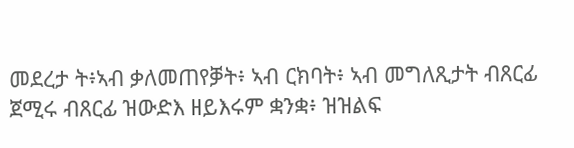መደረታ ት፥ኣብ ቃለመጠየቓት፥ ኣብ ርክባት፥ ኣብ መግለጺታት ብጸርፊ ጀሚሩ ብጸርፊ ዝውድእ ዘይእሩም ቋንቋ፥ ዝዝልፍ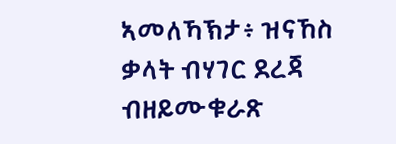ኣመለኻኽታ፥ ዝናኸስ ቃላት ብሃገር ደረጃ ብዘይሙቁራጽ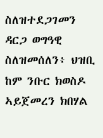ስለዝተደጋገመን ዳርጋ ወግዓዊ ስለዝመሰለን፥ ህዝቢ  ከም ንቡር ክወስዶ ኣይጀመረን ክበሃል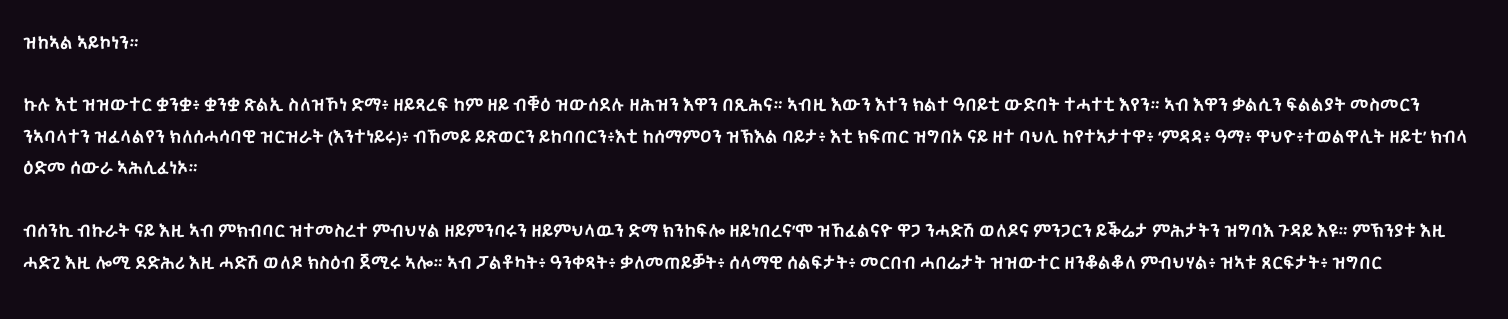ዝከኣል ኣይኮነን።

ኩሉ እቲ ዝዝውተር ቋንቋ፥ ቋንቋ ጽልኢ ስለዝኾነ ድማ፥ ዘይጻረፍ ከም ዘይ ብቑዕ ዝውሰደሉ ዘሕዝን እዋን በጺሕና። ኣብዚ እውን እተን ክልተ ዓበይቲ ውድባት ተሓተቲ እየን። ኣብ እዋን ቃልሲን ፍልልያት መስመርን  ንኣባላተን ዝፈላልየን ክለሰሓሳባዊ ዝርዝራት (እንተነይሩ)፥ ብኸመይ ይጽወርን ይከባበርን፥እቲ ከሰማምዐን ዝኽእል ባይታ፥ እቲ ክፍጠር ዝግበኦ ናይ ዘተ ባህሊ ከየተኣታተዋ፥ ‘ምዳዳ፥ ዓማ፥ ዋህዮ፥ተወልዋሊት ዘይቲ’ ክብላ ዕድመ ሰውራ ኣሕሊፈነኦ።

ብሰንኪ ብኩራት ናይ እዚ ኣብ ምክብባር ዝተመስረተ ምብህሃል ዘይምንባሩን ዘይምህላዉን ድማ ክንከፍሎ ዘይነበረና’ሞ ዝኸፈልናዮ ዋጋ ንሓድሽ ወለዶና ምንጋርን ይቕሬታ ምሕታትን ዝግባእ ጉዳይ እዩ። ምኽንያቱ እዚ ሓድጊ እዚ ሎሚ ደድሕሪ እዚ ሓድሽ ወለዶ ክስዕብ ጀሚሩ ኣሎ። ኣብ ፓልቶካት፥ ዓንቀጻት፥ ቃለመጠይቓት፥ ሰላማዊ ሰልፍታት፥ መርበብ ሓበሬታት ዝዝውተር ዘንቆልቆለ ምብህሃል፥ ዝኣቱ ጸርፍታት፥ ዝግበር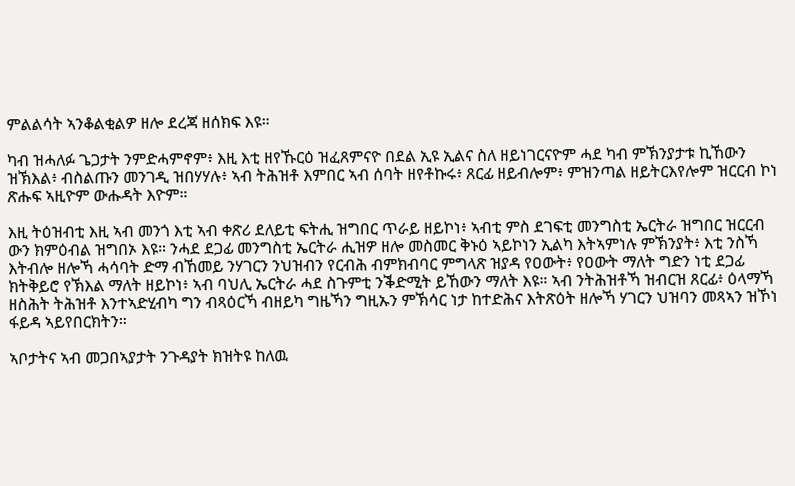ምልልሳት ኣንቆልቂልዎ ዘሎ ደረጃ ዘሰክፍ እዩ።

ካብ ዝሓለፉ ጌጋታት ንምድሓምኖም፥ እዚ እቲ ዘየኹርዕ ዝፈጸምናዮ በደል ኢዩ ኢልና ስለ ዘይነገርናዮም ሓደ ካብ ምኽንያታቱ ኪኸውን ዝኽእል፥ ብስልጡን መንገዲ ዝበሃሃሉ፥ ኣብ ትሕዝቶ እምበር ኣብ ሰባት ዘየቶኩሩ፥ ጸርፊ ዘይብሎም፥ ምዝንጣል ዘይትርእየሎም ዝርርብ ኮነ ጽሑፍ ኣዚዮም ውሑዳት እዮም።

እዚ ትዕዝብቲ እዚ ኣብ መንጎ እቲ ኣብ ቀጽሪ ደለይቲ ፍትሒ ዝግበር ጥራይ ዘይኮነ፥ ኣብቲ ምስ ደገፍቲ መንግስቲ ኤርትራ ዝግበር ዝርርብ ውን ክምዕብል ዝግበኦ እዩ። ንሓደ ደጋፊ መንግስቲ ኤርትራ ሒዝዎ ዘሎ መስመር ቅኑዕ ኣይኮነን ኢልካ እትኣምነሉ ምኽንያት፥ እቲ ንስኻ እትብሎ ዘሎኻ ሓሳባት ድማ ብኸመይ ንሃገርን ንህዝብን የርብሕ ብምክብባር ምግላጽ ዝያዳ የዐውት፥ የዐውት ማለት ግድን ነቲ ደጋፊ ክትቅይሮ የኽእል ማለት ዘይኮነ፥ ኣብ ባህሊ ኤርትራ ሓደ ስጉምቲ ንቕድሚት ይኸውን ማለት እዩ። ኣብ ንትሕዝቶኻ ዝብርዝ ጸርፊ፥ ዕላማኻ ዘስሕት ትሕዝቶ እንተኣድሂብካ ግን ብጻዕርኻ ብዘይካ ግዜኻን ግዚኡን ምኽሳር ነታ ከተድሕና እትጽዕት ዘሎኻ ሃገርን ህዝባን መጻኣን ዝኾነ ፋይዳ ኣይየበርክትን።

ኣቦታትና ኣብ መጋበኣያታት ንጉዳያት ክዝትዩ ከለዉ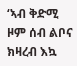‘ኣብ ቅድሚ ዞም ሰብ ልቦና ክዛረብ እኳ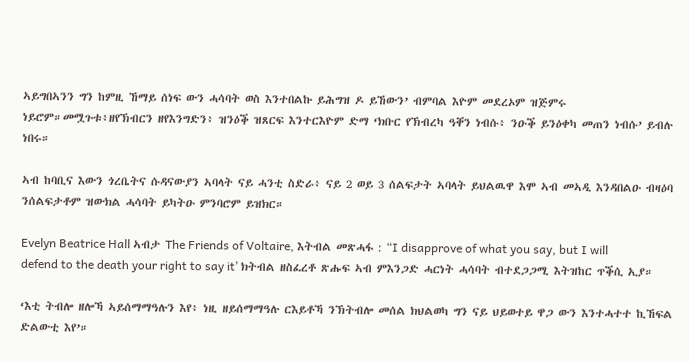ኣይግበኣንን ግን ከምዚ ኸማይ ሰነፍ ውን ሓሳባት ወስ እንተበልኩ ይሕግዝ ዶ ይኸውን’ ብምባል እዮም መደረኦም ዝጅምሩ ነይሮም።መሟጉቱ፥ዘየኽብርን ዘየእንግድን፥ ዝንዕቕ ዝጸርፍ እንተርእዮም ድማ ‘ክቡር የኽብረካ ዓቐን ነብሱ፥ ንዑቕ ይንዕቀካ መጠን ነብሱ’ ይብሉ ነበሩ።

ኣብ ከባቢና እውን ጎረቤትና ሱዳናውያን ኣባላት ናይ ሓንቲ ስድራ፥ ናይ 2 ወይ 3 ሰልፍታት ኣባላት ይህልዉዋ እሞ ኣብ መኣዲ እንዳበልዑ ብዛዕባ ንሰልፍታቶም ዝውክል ሓሳባት ይካትዑ ምንባሮም ይዝክር።

Evelyn Beatrice Hall ኣብታ The Friends of Voltaire, እትብል መጽሓፋ : “I disapprove of what you say, but I will defend to the death your right to say it’ ክትብል ዘስፈረቶ ጽሑፍ ኣብ ምእንጋድ ሓርነት ሓሳባት ብተደጋጋሚ እትዝከር ጥቕሲ ኢያ።

‘እቲ ትብሎ ዘሎኻ ኣይሰማማዓሉን እየ፥ ነዚ ዘይሰማማዓሉ ርእይቶኻ ንኽትብሎ መሰል ክህልወካ ግን ናይ ህይወተይ ዋጋ ውን እንተሓተተ ኪኸፍል ድልውቲ እየ’።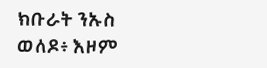ክቡራት ንኡስ ወለዶ፥ እዞም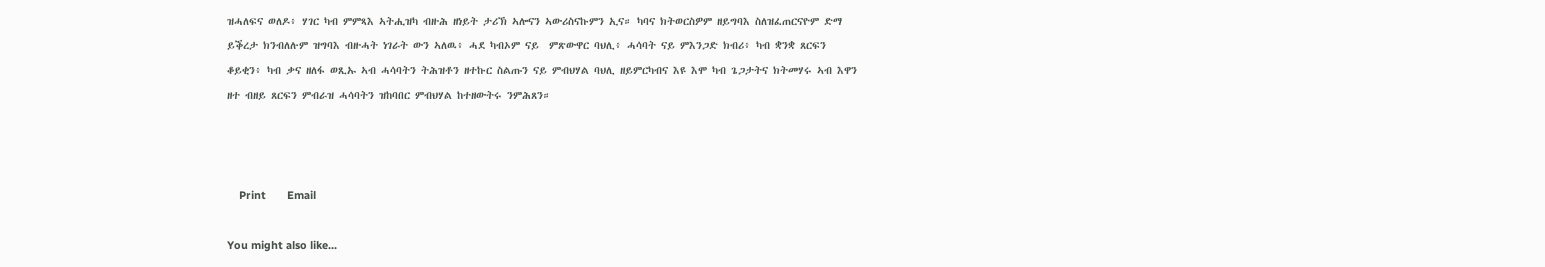ዝሓለፍና ወለዶ፥ ሃገር ካብ ምምጻእ ኣትሒዝካ ብዙሕ ዘነይት ታሪኽ ኣሎናን ኣውሪስናኩምን ኢና። ካባና ክትወርስዎም ዘይግባእ ስለዝፈጠርናዮም ድማ ይቕረታ ክንብለሉም ዝግባእ ብዙሓት ነገራት ውን ኣለዉ፥ ሓደ ካብኦም ናይ  ምጽውዋር ባህሊ፥ ሓሳባት ናይ ምእንጋድ ክብሪ፥ ካብ ቋንቋ ጸርፍን ቆይቂን፥ ካብ ቃና ዘለፋ ወጺኡ ኣብ ሓሳባትን ትሕዝቶን ዘተኩር ስልጡን ናይ ምብህሃል ባህሊ ዘይምርካብና እዩ እሞ ካብ ጌጋታትና ክትመሃሩ ኣብ እዋን ዘተ ብዘይ ጸርፍን ምብራዝ ሓሳባትን ዝከባበር ምብህሃል ከተዘውትሩ ንምሕጸን።



    Print       Email

You might also like...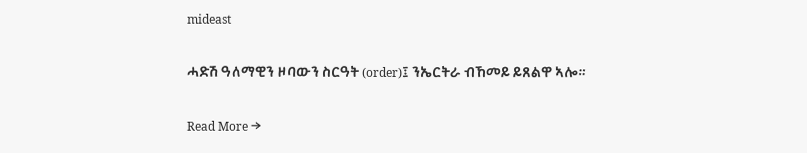mideast

ሓድሽ ዓለማዊን ዞባውን ስርዓት (order)፤ ንኤርትራ ብኸመይ ይጸልዋ ኣሎ።

Read More →